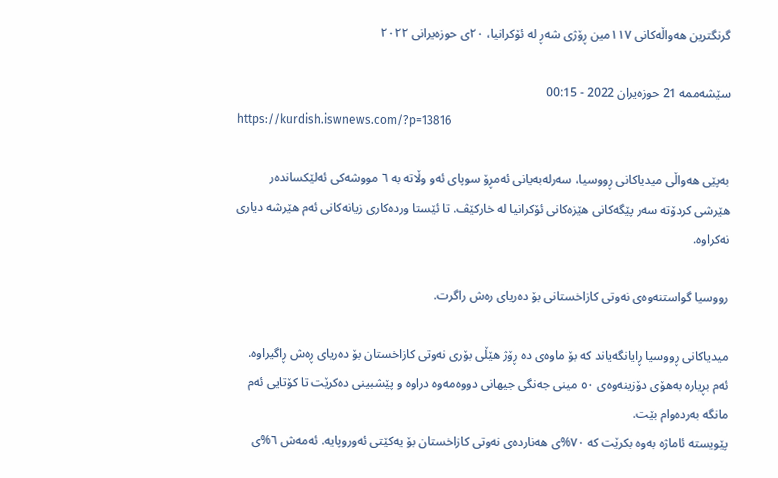گرنگترین هەواڵەکانی ١١٧مین ڕۆژی شەڕ لە ئۆکرانیا، ٢٠ی حوزەیرانی ٢٠٢٢

سێشەممە 21 حوزه‌یران 2022 - 00:15
https://kurdish.iswnews.com/?p=13816

بەپێی هەواڵی میدیاکانی ڕووسیا، سەرلەبەیانی ئەمڕۆ سوپای ئەو وڵاتە بە ٦ مووشەکی ئەلێکساندەر هێرشی کردۆتە سەر پێگەکانی هێزەکانی ئۆکرانیا لە خارکێڤ. تا ئێستا وردەکاری زیانەکانی ئەم هێرشە دیاری نەکراوە.

رووسیا گواستنەوەی نەوتی کازاخستانی بۆ دەریای رەش راگرت.

میدیاکانی ڕووسیا ڕایانگەیاند کە بۆ ماوەی دە ڕۆژ هێڵی بۆری نەوتی کازاخستان بۆ دەریای ڕەش ڕاگیراوە. ئەم بڕیارە بەهۆی دۆزینەوەی ٥٠ مینی جەنگی جیهانی دووەمەوە دراوە و پێشبینی دەكرێت تا كۆتایی ئەم مانگە بەردەوام بێت.
پێویستە ئاماژە بەوە بکرێت کە ٧٠%ی هەناردەی نەوتی کازاخستان بۆ یەکێتی ئەوروپایە. ئەمەش ٦%ی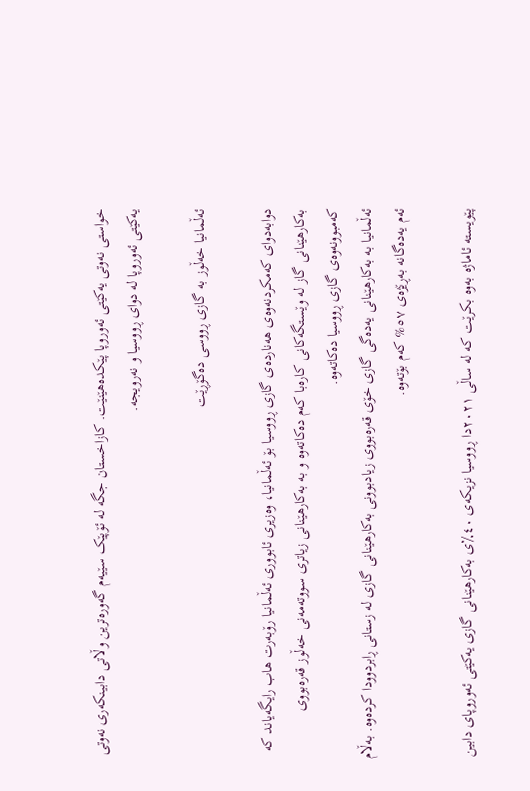خواستی نەوتی یەکێتی ئەوروپا پێکدەهێنێت. کازاخستان جگە لە ئۆپێک سێیەم گەورەترین وڵاتی دابینکەری نەوتی یەکێتی ئەوروپا لە دوای ڕووسیا و نەرویجە.

ئەڵمانیا خەڵوز بە گازی ڕووسی دەگۆڕێت

دوابەدوای كەمكردنەوەی هەناردەی گازی ڕووسیا بۆ ئەڵمانیا، وەزیری ئابووری ئەڵمانیا رۆبەرت هاب رایگەیاند كە بەكارهێنانی گاز لە وێستگەكانی كارەبا كەم دەكاتەوە و بە بەكارهێنانی زیاتری سووتەمەنی خەڵوز قەرەبووی كەمبوونەوەی گازی ڕووسیا دەكاتەوە.
ئەڵمانیا بە بەکارهێنانی یەدەگی گازی خۆی قەرەبووی زیادبوونی بەکارهێنانی گازی لە زستانی ڕابردوودا کردەوە. بەڵام ئەم یەدەگانە بەڕێژەی ٥٧% كەم بۆتەوە.

پێویستە ئاماژە بەوە بکرێت کە لە ساڵی ٢٠٢١دا ڕووسیا نزیکەی ٤٠٪ی بەکارهێنانی گازی یەکێتی ئەوروپای دابین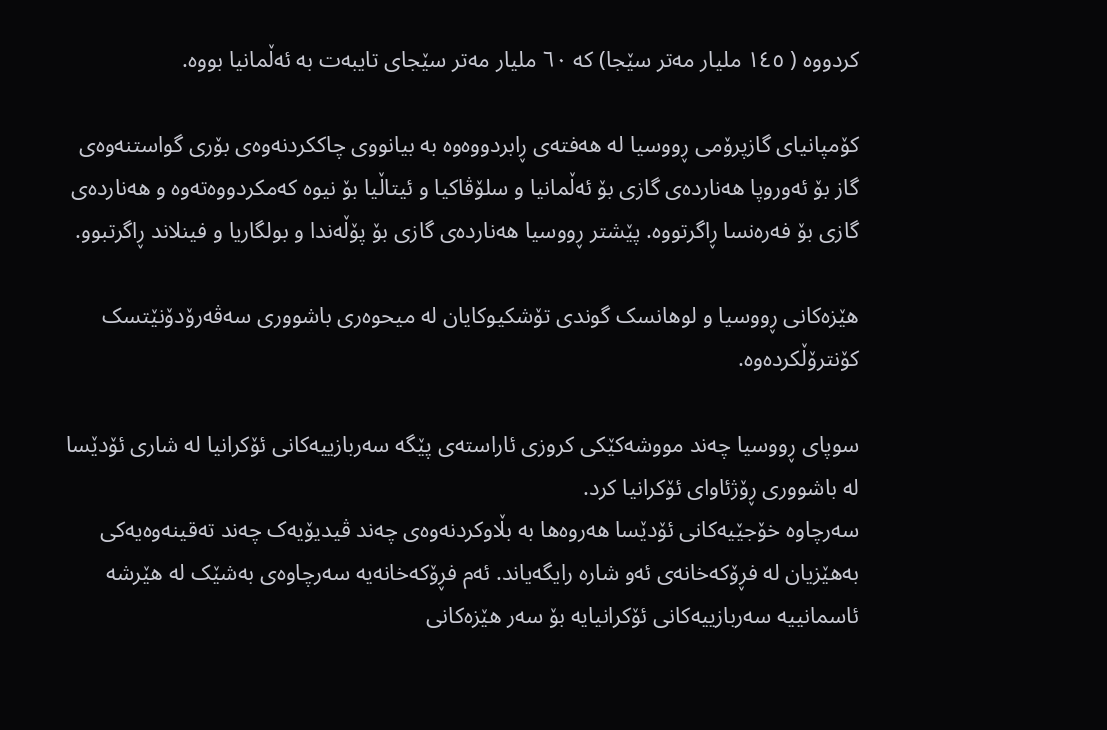کردووە ( ١٤٥ ملیار مەتر سێجا) کە ٦٠ ملیار مەتر سێجای تایبەت بە ئەڵمانیا بووە.

کۆمپانیای گازپرۆمی ڕووسیا لە هەفتەی ڕابردووەوە بە بیانووی چاککردنەوەی بۆری گواستنەوەی گاز بۆ ئەوروپا هەناردەی گازی بۆ ئەڵمانیا و سلۆڤاکیا و ئیتاڵیا بۆ نیوە کەمکردووەتەوە و هەناردەی گازی بۆ فەرەنسا ڕاگرتووە. پێشتر ڕووسیا هەناردەی گازی بۆ پۆڵەندا و بولگاریا و فینلاند ڕاگرتبوو.

هێزەکانی ڕووسیا و لوهانسک گوندی تۆشکیوکایان لە میحوەری باشووری سەڤەرۆدۆنێتسک کۆنترۆڵکردەوە.

سوپای ڕووسیا چەند مووشەکێکی کروزی ئاراستەی پێگە سەربازییەکانی ئۆکرانیا لە شاری ئۆدێسا لە باشووری ڕۆژئاوای ئۆکرانیا کرد.
سەرچاوە خۆجێیەکانی ئۆدێسا هەروەها بە بڵاوکردنەوەی چەند ڤیدیۆیەک چەند تەقینەوەیەکی بەهێزیان لە فڕۆکەخانەی ئەو شارە رایگەیاند. ئەم فڕۆکەخانەیە سەرچاوەی بەشێک لە هێرشە ئاسمانییە سەربازییەکانی ئۆکرانیایە بۆ سەر هێزەکانی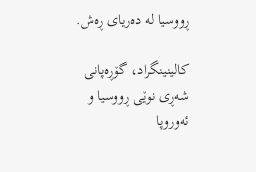ڕووسیا لە دەریای ڕەش.

کالینینگراد، گۆڕەپانی شەڕی نوێی ڕووسیا و ئەوروپا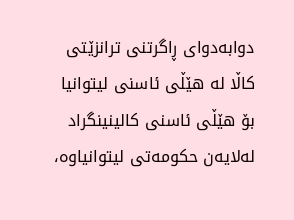دوابەدوای ڕاگرتنی ترانزێتی کاڵا لە هێڵی ئاسنی لیتوانیا بۆ هێڵی ئاسنی کالینینگراد لەلایەن حکومەتی لیتوانیاوە،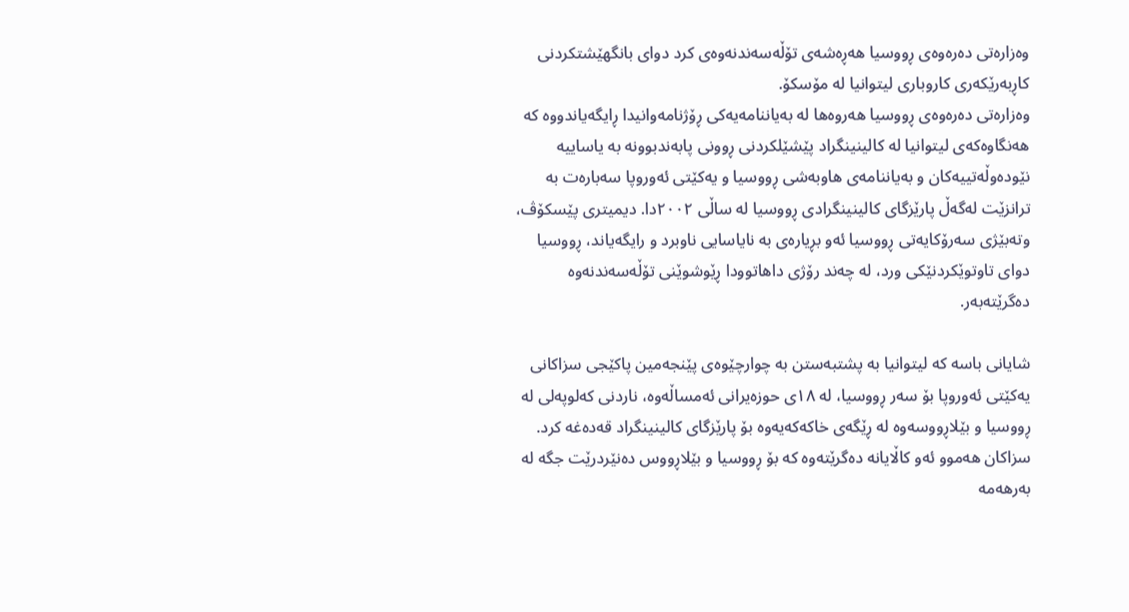وەزارەتی دەرەوەی ڕووسیا هەڕەشەی تۆڵەسەندنەوەی کرد دوای بانگهێشتکردنی کاڕبەرێکەری کاروباری لیتوانیا لە مۆسکۆ.
وەزارەتی دەرەوەی ڕووسیا هەروەها لە بەیاننامەیەکی ڕۆژنامەوانیدا ڕایگەیاندووە کە هەنگاوەکەی لیتوانیا لە کالینینگراد پێشێلکردنی ڕوونی پابەندبوونە بە یاساییە نێودەوڵەتییەکان و بەیاننامەی هاوبەشی ڕووسیا و یەکێتی ئەوروپا سەبارەت بە ترانزێت لەگەڵ پارێزگای کالینینگرادی ڕووسیا لە ساڵی ٢٠٠٢دا. دیمیتری پێسكۆڤ، وتەبێژی سەرۆكایەتی ڕووسیا ئەو بڕیارەی بە نایاسایی ناوبرد و رایگەیاند، ڕووسیا دوای تاوتوێکردنێکی ورد، لە چەند رۆژی داهاتوودا ڕێوشوێنی تۆڵەسەندنەوە دەگرێتەبەر.

شایانی باسە کە لیتوانیا بە پشتبەستن بە چوارچێوەی پێنجەمین پاکێجی سزاکانی یەکێتی ئەوروپا بۆ سەر ڕووسیا، لە ١٨ی حوزەیرانی ئەمساڵەوە، ناردنی کەلوپەلی لە ڕووسیا و بێلاڕووسەوە لە ڕێگەی خاکەکەیەوە بۆ پارێزگای کالینینگراد قەدەغە کرد. سزاکان هەموو ئەو کاڵایانە دەگرێتەوە کە بۆ ڕووسیا و بێلاڕووس دەنێردرێت جگە لە بەرهەمە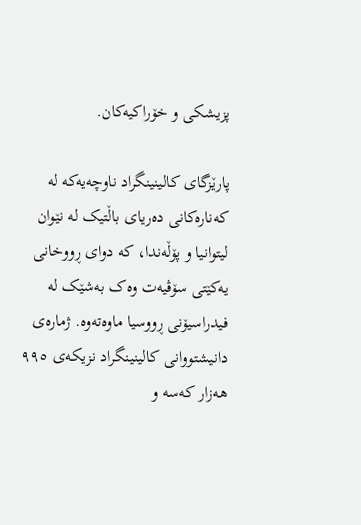پزیشکی و خۆراکیەکان.

پارێزگای کالینینگراد ناوچەیەکە لە کەنارەکانی دەریای باڵتیک لە نێوان لیتوانیا و پۆڵەندا، کە دوای ڕووخانی یەکێتی سۆڤیەت وەک بەشێک لە فیدراسیۆنی ڕووسیا ماوەتەوە. ژمارەی دانیشتووانی کالینینگراد نزیکەی ٩٩٥ هەزار کەسە و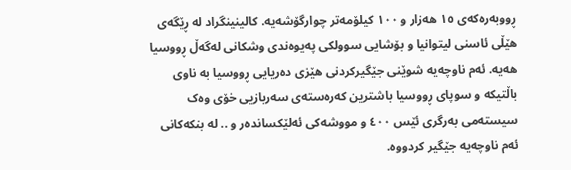ڕووبەرەکەی ١٥ هەزار و ١٠٠ کیلۆمەتر چوارگۆشەیە. کالینینگراد لە ڕێگەی هێڵی ئاسنی لیتوانیا و بۆشایی سوولکی پەیوەندی وشکانی لەگەڵ ڕووسیا هەیە. ئەم ناوچەیە شوێنی جێگیرکردنی هێزی دەریایی ڕووسیا بە ناوی باڵتیکە و سوپای ڕووسیا باشترین کەرەستەی سەربازیی خۆی وەک سیستەمی بەرگری ئێس ٤٠٠ و مووشەکی ئەلێکساندەر و .. لە بنکەکانی ئەم ناوچەیە جێگیر کردووە.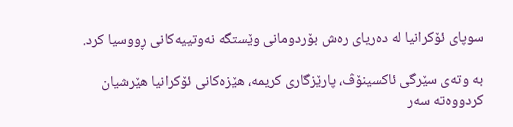سوپای ئۆکرانیا لە دەریای رەش بۆردومانی وێستگە نەوتییەکانی ڕووسیا کرد.

بە وتەی سێرگی ئاکسینۆڤ، پارێزگاری کریمە، هێزەکانی ئۆکرانیا هێرشیان کردووەتە سەر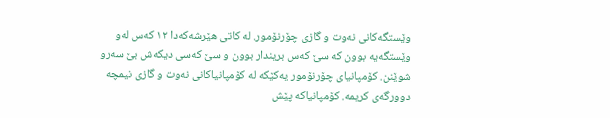وێستگەکانی نەوت و گازی چۆرنۆمور. له‌ كاتی هێرشه‌كه‌دا ١٢ كه‌س له‌و وێستگەیە بوون كه‌ سێ كه‌س بریندار بوون و سێ كه‌سی دیكه‌ش بێ سه‌رو شوێنن. کۆمپانیای چۆرنۆمور یەکێکە لە کۆمپانیاکانی نەوت و گازی نیمچە دوورگەی کریمە. کۆمپانیاکە پێش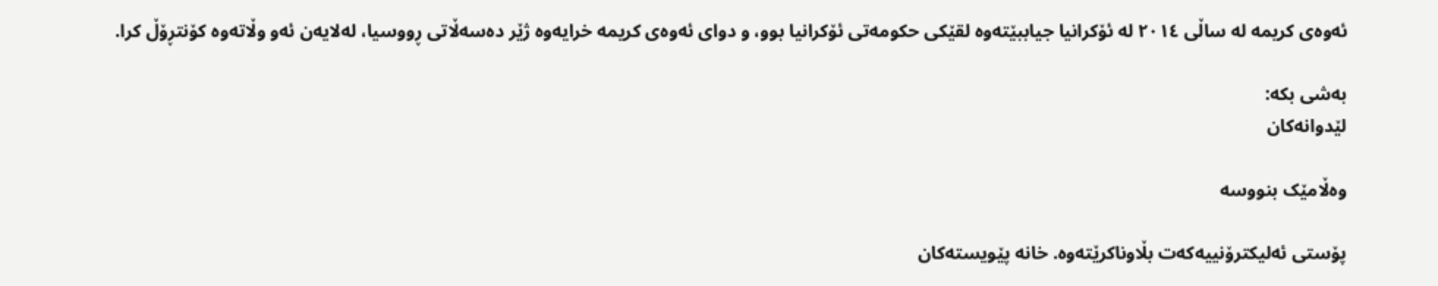ئەوەی کریمە لە ساڵی ٢٠١٤ لە ئۆکرانیا جیاببێتەوە لقێکی حکومەتی ئۆکرانیا بوو، و دوای ئەوەی کریمە خرایەوە ژێر دەسەڵاتی ڕووسیا، لەلایەن ئەو وڵاتەوە کۆنتڕۆڵ کرا.

بەشی بکە:
لێدوانەکان

وەڵامێک بنووسە

پۆستی ئەلیکترۆنییەکەت بڵاوناکرێتەوە. خانە پێویستەکان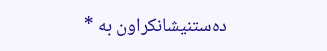دەستنیشانکراون بە *